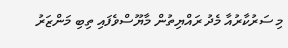މި ސަރުކާރުއާ މެދު ރައްޔިތުން މާޔޫސްވެފައި ތިބި މަންޒަރު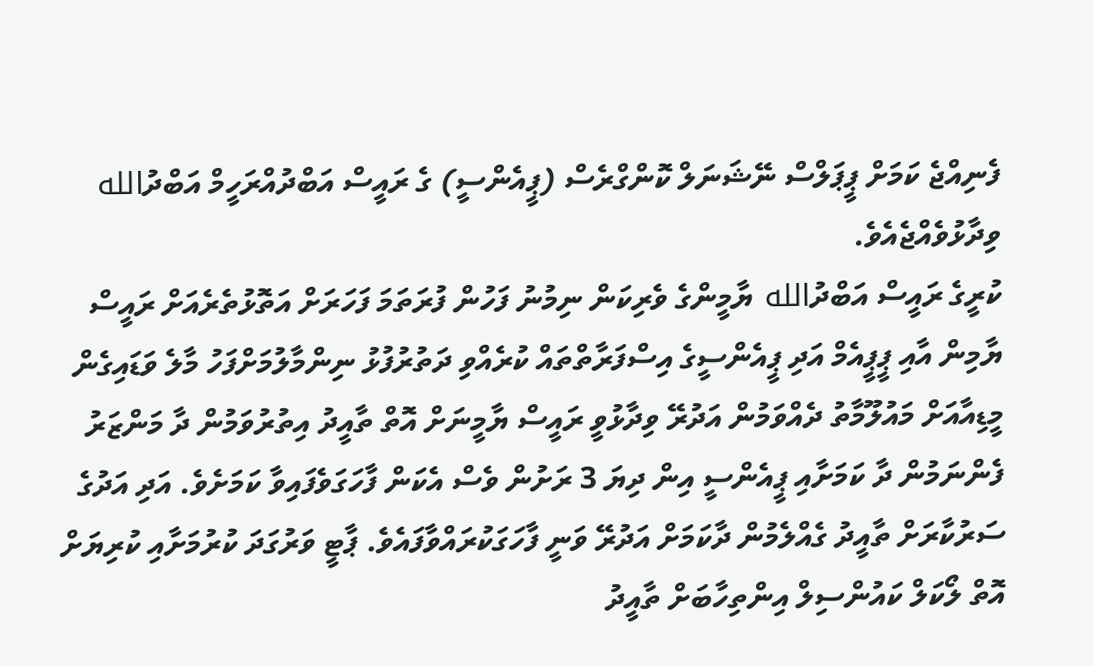ފެނިއްޖެ ކަމަށް ޕީޕަލްސް ނޭޝަނަލް ކޮންގްރެސް (ޕީއެންސީ) ގެ ރައީސް އަބްދުއްރަހީމް އަބްދުالله ވިދާޅުވެއްޖެއެވެ.
ކުރީގެ ރައީސް އަބްދުالله ޔާމީންގެ ވެރިކަން ނިމުނު ފަހުން ފުރަތަމަ ފަހަރަށް އަތޮޅުތެރެއަށް ރައީސް ޔާމިން އާއި ޕީޕީއެމް އަދި ޕީއެންސީގެ އިސްފަރާތްތައް ކުރެއްވި ދަތުރުފުޅު ނިންމާލުމަށްފަހު މާލެ ވަޑައިގެން މީޑިއާއަށް މައުލޫމާތު ދެއްވަމުން އަދުރޭ ވިދާޅުވީ ރައީސް ޔާމީނަށް އޮތް ތާއީދު އިތުރުވަމުން ދާ މަންޒަރު ފެންނަމުން ދާ ކަމަށާއި ޕީއެންސީ އިން ދިޔަ 3 ރަށުން ވެސް އެކަން ފާހަގަވެފައިވާ ކަމަށެވެ. އަދި އަދުގެ ސަރުކާރަށް ތާއީދު ގެއްލެމުން ދާކަމަށް އަދުރޭ ވަނީ ފާހަގަކުރައްވާފައެވެ. ޕާޓީ ވަރުގަދަ ކުރުމަށާއި ކުރިޔަށް އޮތް ލޯކަލް ކައުންސިލް އިންތިހާބަށް ތާއީދު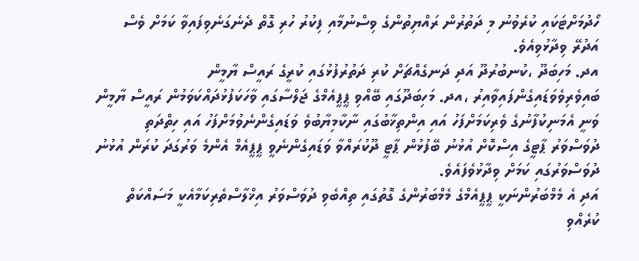ހޯދުމަށްޓަކައި ކުރެވުނު މި ދަތުރުން ރައްޔިތުންގެ ވިސްނުމާއި ފިކުރު ހުރި ގޮތް ދެނެގަނެވިފައިވާ ކަމަށް ވެސް އަދުރޭ ވިދާޅުވިއެވެ.
އދ. މަހިބަދޫ ،ކުނބުރުދޫ އަދި ދަނގެއްޗަށް ކުރި ދަތުރުފުޅުގައި ކުރީގެ ރައީސް ޔާމީން ބައިވެރިވެވަޑައިގެންފައިވާއިރު ،އދ. މަހިބަދޫގައި ބޭއްވި ޕީޕީއެމްގެ ޖަލްސާގައި ވާހަކަފުޅުދައްކަވަމުން ރައީސް ޔާމީން ވަނީ އެމަނިކުފާނުގެ ވެރިކަމަށްފަހު އައި އިންތިޚާބުގައި ނާކާމިޔާބުވެ ވަޑައިގެންނެވުމަށްފަހު އައި ހިތްދަތި ދުވަސްވަރު ޕާޓީގެ އިސްކޮށް އުޅުނު ބޭފުޅުން ޕާޓީ ދޫކުރައްވާ ވަޑައިގެންނެވީ ޕީޕީއެމް އެންމެ ވަރުގަދަ ކުރަން އުޅުނު ދުވަސްވަރުގައި ކަމަށް ވިދާޅުވެފައެވެ.
އަދި އެ މެމްބަރުންނަކީ ޕީޕީއެމްގެ މެމްބަރުންގެ ގޮތުގައި ތިއްބެވި ދުވަސްވަރު އިޚްލާސްތެރިކަމާއެކީ މަސައްކަތް ކުރެއްވި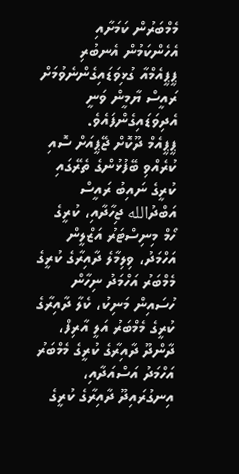މެމްބަރުން ކަމަށާއި އެހެންކަމުން އެނބުރި ޕީޕީއެމްއާ ގުޅިވަޑައިގެންނެވުމަށް ރައީސް ޔާމީން ވަނީ އެދިވަޑައިގެންފައެވެ.
ޕީޕީއެމް ދޫކޮށް ޖޭޕީއަށް ސޮއި ކުރެއްވި ބޭފުޅުންގެ ތެރޭގައި ކުރީގެ ނައިބު ރައީސް އަބްދުالله ޖިހާދާއި، ކުރީގެ ހޯމް މިނިސްޓަރު އަޒްލީން އަހްމަދު، ވިލިމާލެ ދާއިރާގެ ކުރީގެ މެމްބަރު އަހްމަދު ނިހާން ހުސައިން މަނިކު، ކެލާ ދާއިރާގެ ކުރީގެ މެމްބަރު އަލީ އާރިފް، ދާންދޫ ދާއިރާގެ ކުރީގެ މެމްބަރު އަހްމަދު އަސްއަދާއި، އިނގުރައިދޫ ދާއިރާގެ ކުރީގެ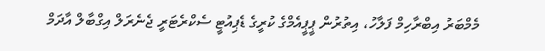މެމްބަރު އިބްރާހިމް ފަލާހު، އިތުރުން ޕީޕީއެމްގެ ކުރީގެ ޑެޕިއުޓީ ސެކްރެޓަރީ ޖެނެރަލް އިގްބާލް އާދަމް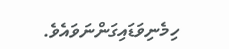ހިމެނިވަޑައިގަންނަވައެވެ.